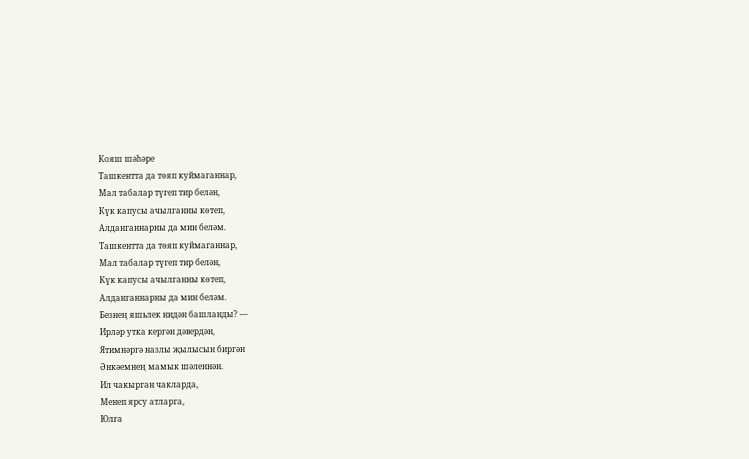Кояш шәһәре
Ташкентта да төяп куймаганнар,
Мал табалар түгеп тир белән,
Күк капусы ачылганны көтеп,
Алданганнарны да мин беләм.
Ташкентта да төяп куймаганнар,
Мал табалар түгеп тир белән,
Күк капусы ачылганны көтеп,
Алданганнарны да мин беләм.
Безнең яшьлек нидән башланды? —
Ирләр утка кергән дәвердән,
Ятимнәргә назлы җылысын биргән
Әнкәемнең мамык шәленнән.
Ил чакырган чакларда,
Менеп ярсу атларга,
Юлга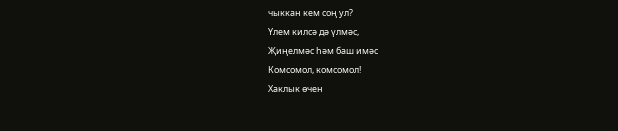чыккан кем соң ул?
Үлем килсә дә үлмәс,
Җиңелмәс һәм баш имәс
Комсомол, комсомол!
Хаклык өчен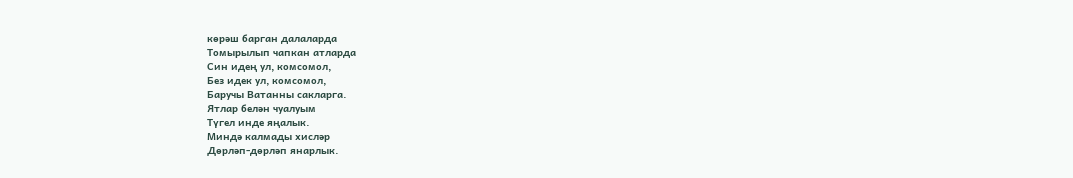көрәш барган далаларда
Томырылып чапкан атларда
Син идең ул, комсомол,
Без идек ул, комсомол,
Баручы Ватанны сакларга.
Ятлар белән чуалуым
Түгел инде яңалык.
Миндә калмады хисләр
Дөрләп-дөрләп янарлык.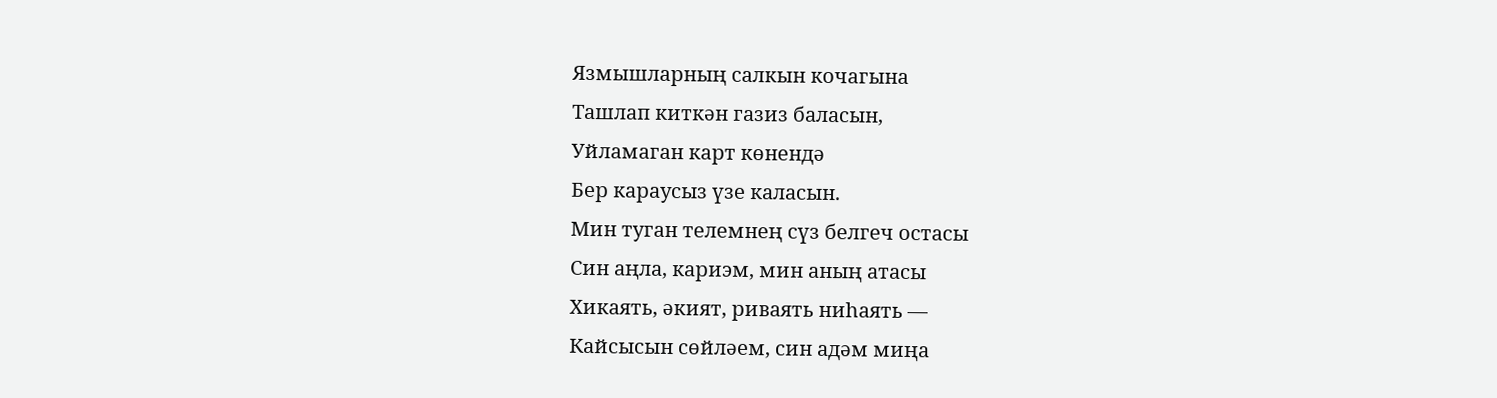Язмышларның салкын кочагына
Ташлап киткән газиз баласын,
Уйламаган карт көнендә
Бер караусыз үзе каласын.
Мин туган телемнең сүз белгеч остасы
Син аңла, кариэм, мин аның атасы
Хикаять, әкият, риваять ниһаять —
Кайсысын сөйләем, син адәм миңа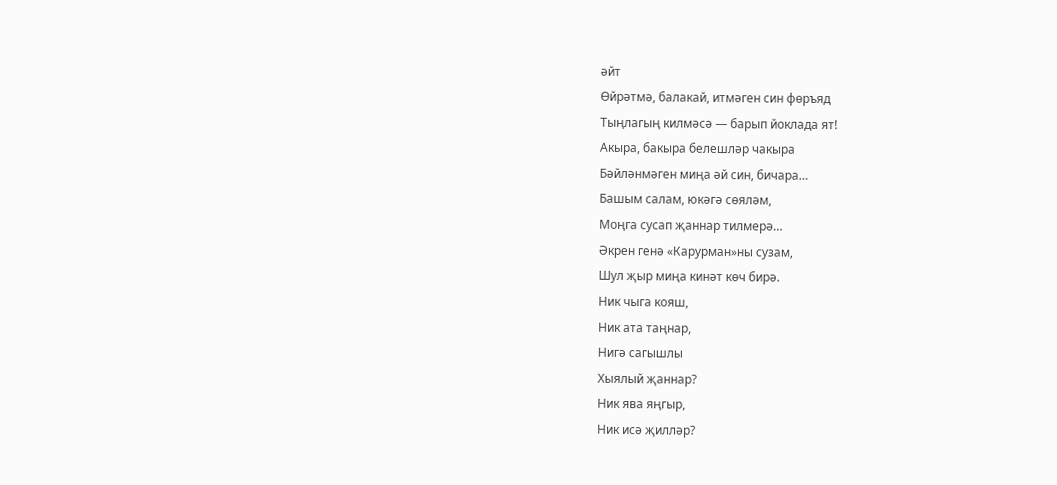әйт
Өйрәтмә, балакай, итмәген син фөръяд
Тыңлагың килмәсә — барып йоклада ят!
Акыра, бакыра белешләр чакыра
Бәйләнмәген миңа әй син, бичара…
Башым салам, юкәгә сөяләм,
Моңга сусап җаннар тилмерә…
Әкрен генә «Карурман»ны сузам,
Шул җыр миңа кинәт көч бирә.
Ник чыга кояш,
Ник ата таңнар,
Нигә сагышлы
Хыялый җаннар?
Ник ява яңгыр,
Ник исә җилләр?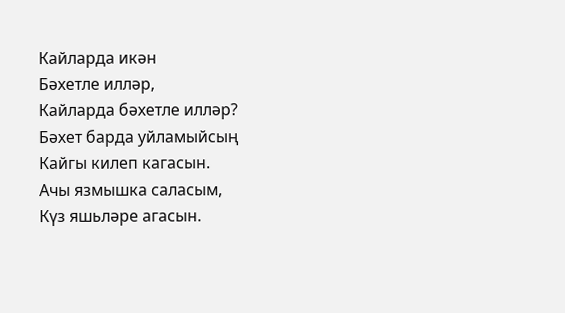Кайларда икән
Бәхетле илләр,
Кайларда бәхетле илләр?
Бәхет барда уйламыйсың
Кайгы килеп кагасын.
Ачы язмышка саласым,
Күз яшьләре агасын.